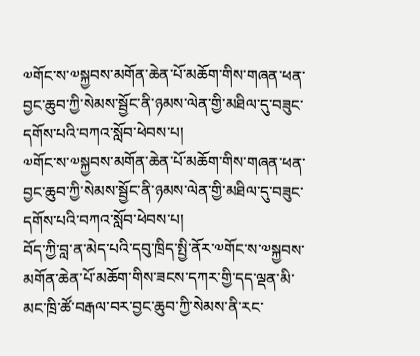༧གོང་ས་༧སྐྱབས་མགོན་ཆེན་པོ་མཆོག་གིས་གཞན་ཕན་བྱང་ཆུབ་ཀྱི་སེམས་སྦྱོང་ནི་ཉམས་ལེན་གྱི་མཐིལ་དུ་བཟུང་དགོས་པའི་བཀའ་སློབ་ཕེབས་པ།
༧གོང་ས་༧སྐྱབས་མགོན་ཆེན་པོ་མཆོག་གིས་གཞན་ཕན་བྱང་ཆུབ་ཀྱི་སེམས་སྦྱོང་ནི་ཉམས་ལེན་གྱི་མཐིལ་དུ་བཟུང་དགོས་པའི་བཀའ་སློབ་ཕེབས་པ།
བོད་ཀྱི་བླ་ན་མེད་པའི་དབུ་ཁྲིད་སྤྱི་ནོར་༧གོང་ས་༧སྐྱབས་མགོན་ཆེན་པོ་མཆོག་གིས་ཟངས་དཀར་གྱི་དད་ལྡན་མི་མང་ཁྲི་ཚོ་བརྒལ་བར་བྱང་ཆུབ་ཀྱི་སེམས་ནི་རང་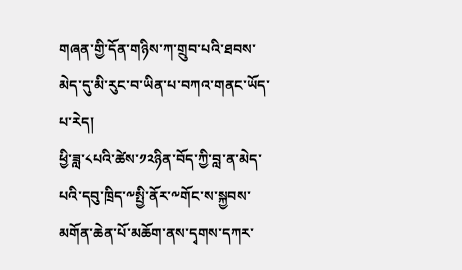གཞན་གྱི་དོན་གཉིས་ཀ་གྲུབ་པའི་ཐབས་མེད་དུ་མི་རུང་བ་ཡིན་པ་བཀའ་གནང་ཡོད་པ་རེད།
ཕྱི་ཟླ་༨པའི་ཚེས་༡༢ཉིན་བོད་ཀྱི་བླ་ན་མེད་པའི་དབུ་ཁྲིད་༸སྤྱི་ནོར་༸གོང་ས་སྐྱབས་མགོན་ཆེན་པོ་མཆོག་ནས་དྭགས་དཀར་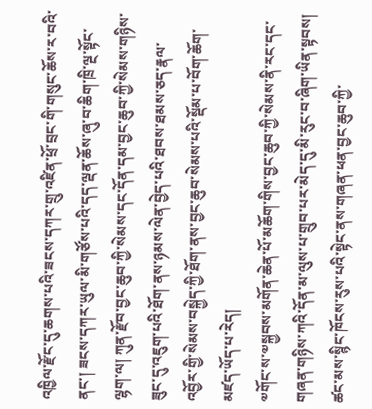འཁྱིལ་རྫོང་དུ་ཆགས་པའི་ཟངས་དཀར་གྲུ་འཛིན་ཕྲོ་བྲང་གི་གསུང་ཆོས་ར་བའི་ནང་། ཟངས་དཀར་ཡུལ་མི་གཙོས་པའི་དད་ལྡན་ཆོས་ཞུ་བ་ཆིག་ཁྲི་ལྔ་སྟོང་ལྷག་ལ། ཀུན་རྫོབ་བྱང་ཆུབ་ཀྱི་སེམས་དང་དོན་དམ་བྱང་ཆུབ་ཀྱི་སེམས་གཉིས་ཟུང་དུ་འཇུག་པའི་ཐོག་ནས་ཉམས་ལེན་བྱེད་པའི་ཐབས་ཐམས་ཅད་རྣལ་འབྱོར་གྱི་སེམས་བསྐྱེད་ཀྱི་ཐོག་ནས་བྱང་ཆུབ་སེམས་པའི་སྡོམ་པ་བོག་ཆོག་མཛད་ཡོད་པ་རེད།
༧གོང་ས་༧སྐྱབས་མགོན་ཆེན་པོ་མཆོག་གིས་བྱང་ཆུབ་ཀྱི་སེམས་ནི་རང་དང་གཞན་གཉིས་ཀའི་དོན་མ་ལུས་པ་གྲུབ་པར་མེད་དུ་མི་རུང་བ་ཞིག་ཡིན་སྟབས། ཚང་མས་སྙིང་ཁོངས་རུས་པའི་སྟེང་ནས་གཞན་ཕན་བྱང་ཆུབ་ཀྱི་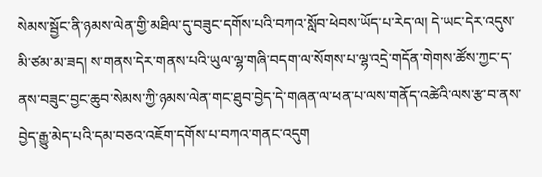སེམས་སྦྱོང་ནི་ཉམས་ལེན་གྱི་མཐིལ་དུ་བཟུང་དགོས་པའི་བཀའ་སློབ་ཕེབས་ཡོད་པ་རེད་ལ། དེ་ཡང་དེར་འདུས་མི་ཙམ་མ་ཟད། ས་གནས་དེར་གནས་པའི་ཡུལ་ལྷ་གཞི་བདག་ལ་སོགས་པ་ལྷ་འདྲེ་གདོན་གེགས་ཚོས་ཀྱང་ད་ནས་བཟུང་བྱང་ཆུབ་སེམས་ཀྱི་ཉམས་ལེན་གང་ཐུབ་བྱེད་དེ་གཞན་ལ་ཕན་པ་ལས་གནོད་འཚེའི་ལས་རྩ་བ་ནས་བྱེད་རྒྱུ་མེད་པའི་དམ་བཅའ་འཇོག་དགོས་པ་བཀའ་གནང་འདུག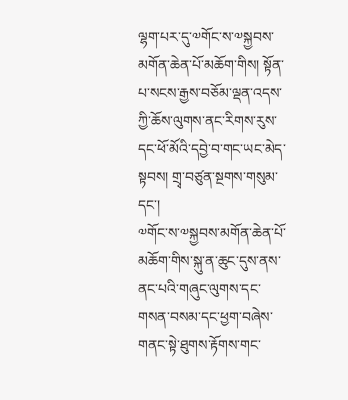ལྷག་པར་དུ་༧གོང་ས་༧སྐྱབས་མགོན་ཆེན་པོ་མཆོག་གིས། སྟོན་པ་སངས་རྒྱས་བཅོམ་ལྡན་འདས་ཀྱི་ཆོས་ལུགས་ནང་རིགས་རུས་དང་ཕོ་མོའི་དབྱེ་བ་གང་ཡང་མེད་སྟབས། གྲྭ་བཙུན་སྔགས་གསུམ་དང་།
༧གོང་ས་༧སྐྱབས་མགོན་ཆེན་པོ་མཆོག་གིས་སྐུ་ན་ཆུང་དུས་ནས་ནང་པའི་གཞུང་ལུགས་དང་གསན་བསམ་དང་ཕྱག་བཞེས་གནང་སྟེ་ཐུགས་རྟོགས་གང་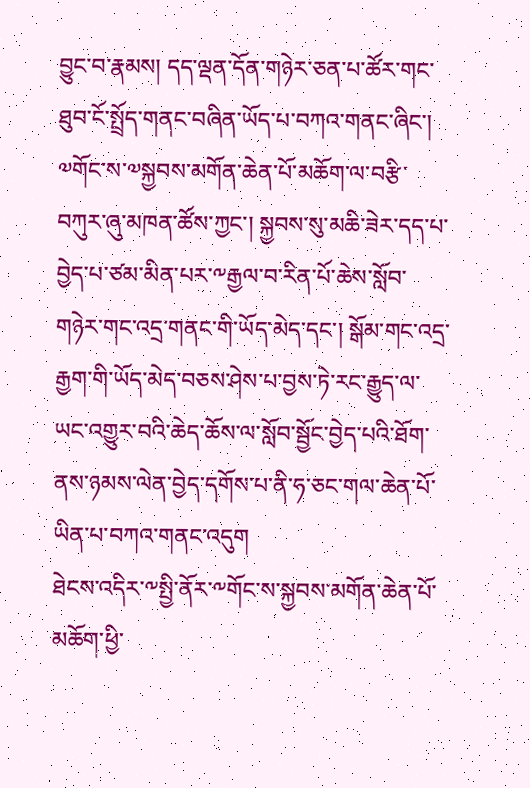བྱུང་བ་རྣམས། དད་ལྡན་དོན་གཉེར་ཅན་པ་ཚོར་གང་ཐུབ་ངོ་སྤྲོད་གནང་བཞིན་ཡོད་པ་བཀའ་གནང་ཞིང་། ༧གོང་ས་༧སྐྱབས་མགོན་ཆེན་པོ་མཆོག་ལ་བརྩི་བཀུར་ཞུ་མཁན་ཚོས་ཀྱང་། སྐྱབས་སུ་མཆི་ཟེར་དད་པ་བྱེད་པ་ཙམ་མིན་པར་༸རྒྱལ་བ་རིན་པོ་ཆེས་སློབ་གཉེར་གང་འདྲ་གནང་གི་ཡོད་མེད་དང་། སྒོམ་གང་འདྲ་རྒྱག་གི་ཡོད་མེད་བཅས་ཤེས་པ་བྱས་ཏེ་རང་རྒྱུད་ལ་ཡང་འགྱུར་བའི་ཆེད་ཆོས་ལ་སློབ་སྦྱོང་བྱེད་པའི་ཐོག་ནས་ཉམས་ལེན་བྱེད་དགོས་པ་ནི་ཧ་ཅང་གལ་ཆེན་པོ་ཡིན་པ་བཀའ་གནང་འདུག
ཐེངས་འདིར་༸སྤྱི་ནོར་༸གོང་ས་སྐྱབས་མགོན་ཆེན་པོ་མཆོག་ཕྱི་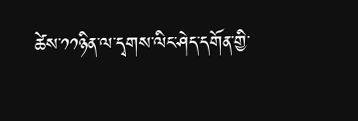ཚེས་༡༡ཉིན་ལ་དྭགས་ལིང་ཤེད་དགོན་གྱི་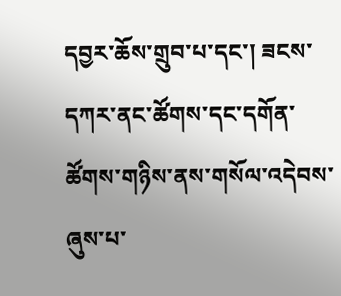དབྱར་ཆོས་གྲུབ་པ་དང་། ཟངས་དཀར་ནང་ཚོགས་དང་དགོན་ཚོགས་གཉིས་ནས་གསོལ་འདེབས་ཞུས་པ་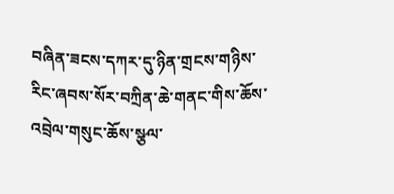བཞིན་ཟངས་དཀར་དུ་ཉིན་གྲངས་གཉིས་རིང་ཞབས་སོར་བཀྲིན་ཆེ་གནང་གིས་ཆོས་འབྲེལ་གསུང་ཆོས་སྩལ་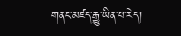གནང་མཛད་རྒྱུ་ཡིན་པ་རེད།